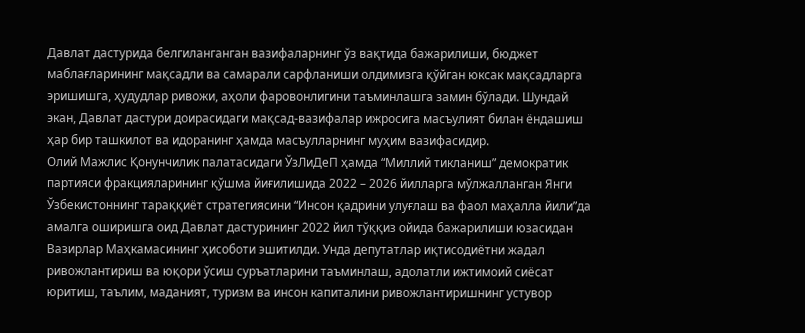Давлат дастурида белгиланганган вазифаларнинг ўз вақтида бажарилиши, бюджет маблағларининг мақсадли ва самарали сарфланиши олдимизга қўйган юксак мақсадларга эришишга, ҳудудлар ривожи, аҳоли фаровонлигини таъминлашга замин бўлади. Шундай экан, Давлат дастури доирасидаги мақсад-вазифалар ижросига масъулият билан ёндашиш ҳар бир ташкилот ва идоранинг ҳамда масъулларнинг муҳим вазифасидир.
Олий Мажлис Қонунчилик палатасидаги ЎзЛиДеП ҳамда “Миллий тикланиш” демократик партияси фракцияларининг қўшма йиғилишида 2022 – 2026 йилларга мўлжалланган Янги Ўзбекистоннинг тараққиёт стратегиясини “Инсон қадрини улуғлаш ва фаол маҳалла йили”да амалга оширишга оид Давлат дастурининг 2022 йил тўққиз ойида бажарилиши юзасидан Вазирлар Маҳкамасининг ҳисоботи эшитилди. Унда депутатлар иқтисодиётни жадал ривожлантириш ва юқори ўсиш суръатларини таъминлаш, адолатли ижтимоий сиёсат юритиш, таълим, маданият, туризм ва инсон капиталини ривожлантиришнинг устувор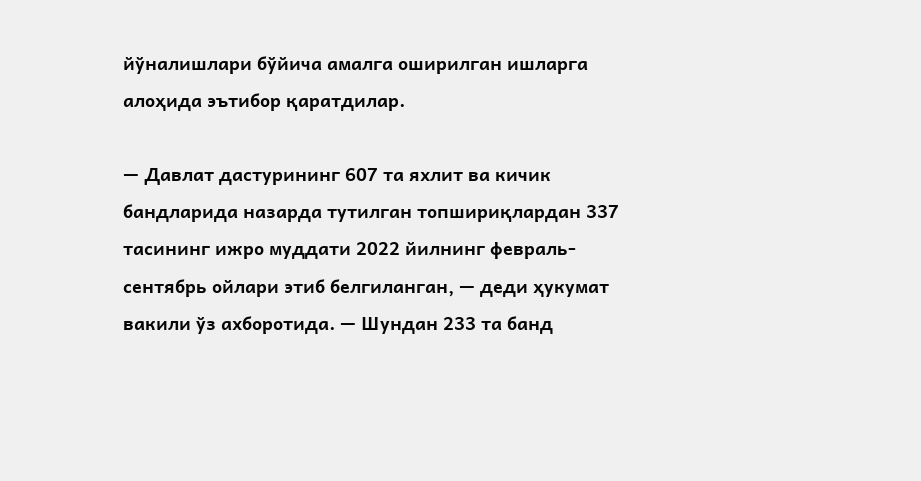йўналишлари бўйича амалга оширилган ишларга алоҳида эътибор қаратдилар.

— Давлат дастурининг 607 та яхлит ва кичик бандларида назарда тутилган топшириқлардан 337 тасининг ижро муддати 2022 йилнинг февраль-сентябрь ойлари этиб белгиланган, — деди ҳукумат вакили ўз ахборотида. — Шундан 233 та банд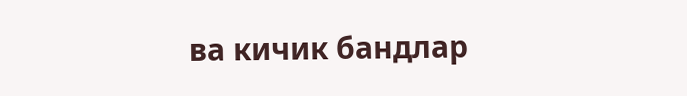ва кичик бандлар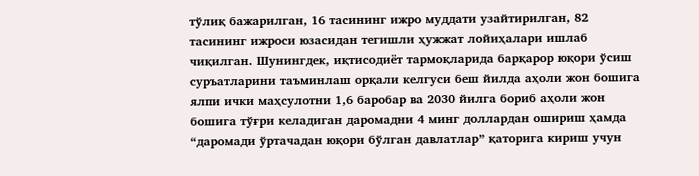тўлиқ бажарилган, 16 тасининг ижро муддати узайтирилган, 82 тасининг ижроси юзасидан тегишли ҳужжат лойиҳалари ишлаб чиқилган. Шунингдек, иқтисодиёт тармоқларида барқарор юқори ўсиш суръатларини таъминлаш орқали келгуси беш йилда аҳоли жон бошига ялпи ички маҳсулотни 1,6 баробар ва 2030 йилга бориб аҳоли жон бошига тўғри келадиган даромадни 4 минг доллардан ошириш ҳамда “даромади ўртачадан юқори бўлган давлатлар” қаторига кириш учун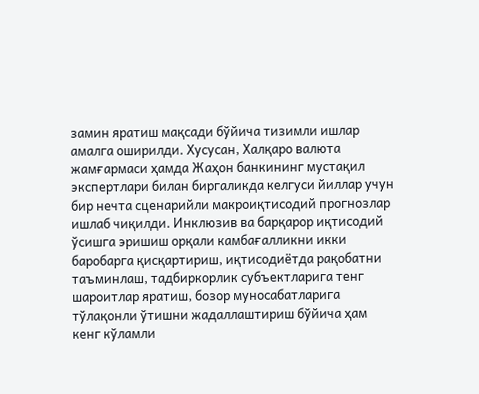замин яратиш мақсади бўйича тизимли ишлар амалга оширилди. Хусусан, Халқаро валюта жамғармаси ҳамда Жаҳон банкининг мустақил экспертлари билан биргаликда келгуси йиллар учун бир нечта сценарийли макроиқтисодий прогнозлар ишлаб чиқилди. Инклюзив ва барқарор иқтисодий ўсишга эришиш орқали камбағалликни икки баробарга қисқартириш, иқтисодиётда рақобатни таъминлаш, тадбиркорлик субъектларига тенг шароитлар яратиш, бозор муносабатларига тўлақонли ўтишни жадаллаштириш бўйича ҳам кенг кўламли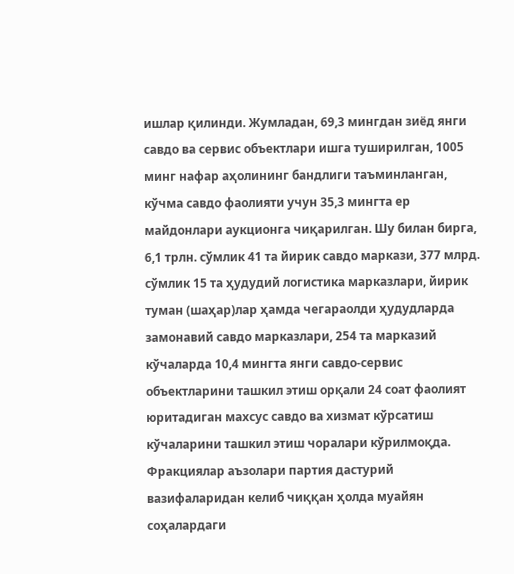ишлар қилинди. Жумладан, 69,3 мингдан зиёд янги савдо ва сервис объектлари ишга туширилган, 1005 минг нафар аҳолининг бандлиги таъминланган, кўчма савдо фаолияти учун 35,3 мингта ер майдонлари аукционга чиқарилган. Шу билан бирга, 6,1 трлн. сўмлик 41 та йирик савдо маркази, 377 млрд. сўмлик 15 та ҳудудий логистика марказлари, йирик туман (шаҳар)лар ҳамда чегараолди ҳудудларда замонавий савдо марказлари, 254 та марказий кўчаларда 10,4 мингта янги савдо-сервис объектларини ташкил этиш орқали 24 соат фаолият юритадиган махсус савдо ва хизмат кўрсатиш кўчаларини ташкил этиш чоралари кўрилмоқда.
Фракциялар аъзолари партия дастурий вазифаларидан келиб чиққан ҳолда муайян соҳалардаги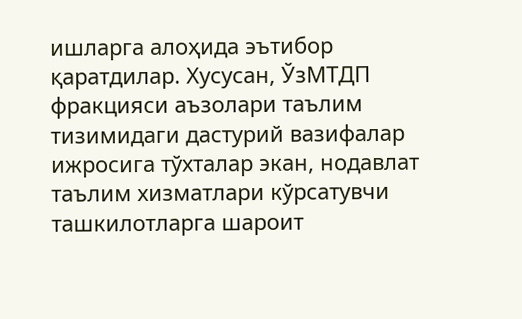ишларга алоҳида эътибор қаратдилар. Хусусан, ЎзМТДП фракцияси аъзолари таълим тизимидаги дастурий вазифалар ижросига тўхталар экан, нодавлат таълим хизматлари кўрсатувчи ташкилотларга шароит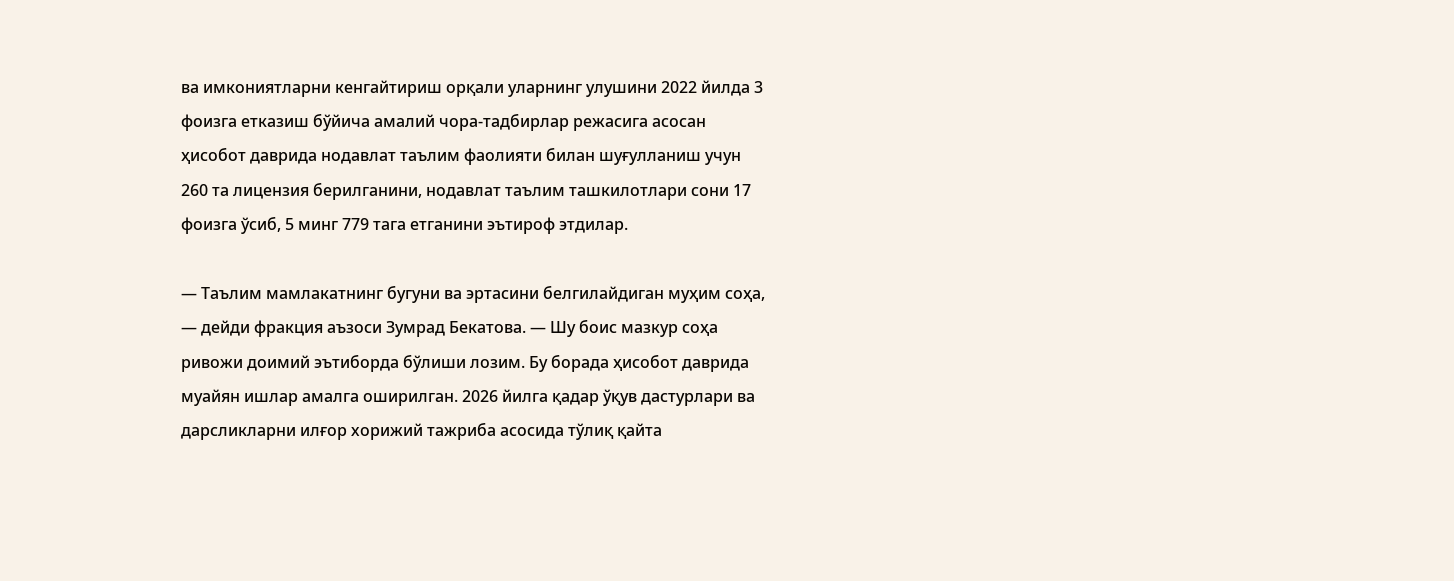ва имкониятларни кенгайтириш орқали уларнинг улушини 2022 йилда 3 фоизга етказиш бўйича амалий чора-тадбирлар режасига асосан ҳисобот даврида нодавлат таълим фаолияти билан шуғулланиш учун 260 та лицензия берилганини, нодавлат таълим ташкилотлари сони 17 фоизга ўсиб, 5 минг 779 тага етганини эътироф этдилар.

— Таълим мамлакатнинг бугуни ва эртасини белгилайдиган муҳим соҳа, — дейди фракция аъзоси Зумрад Бекатова. — Шу боис мазкур соҳа ривожи доимий эътиборда бўлиши лозим. Бу борада ҳисобот даврида муайян ишлар амалга оширилган. 2026 йилга қадар ўқув дастурлари ва дарсликларни илғор хорижий тажриба асосида тўлиқ қайта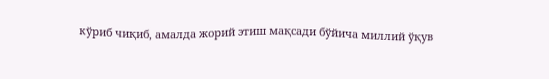кўриб чиқиб, амалда жорий этиш мақсади бўйича миллий ўқув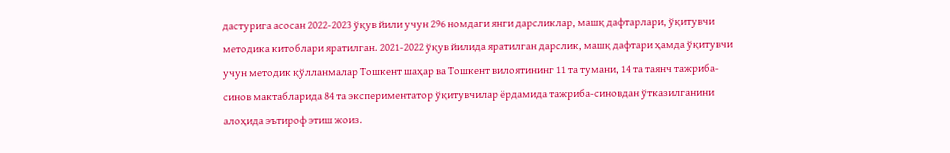дастурига асосан 2022-2023 ўқув йили учун 296 номдаги янги дарсликлар, машқ дафтарлари, ўқитувчи методика китоблари яратилган. 2021-2022 ўқув йилида яратилган дарслик, машқ дафтари ҳамда ўқитувчи учун методик қўлланмалар Тошкент шаҳар ва Тошкент вилоятининг 11 та тумани, 14 та таянч тажриба-синов мактабларида 84 та экспериментатор ўқитувчилар ёрдамида тажриба-синовдан ўтказилганини алоҳида эътироф этиш жоиз.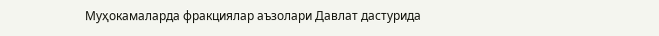Муҳокамаларда фракциялар аъзолари Давлат дастурида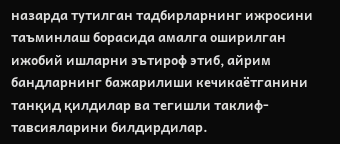назарда тутилган тадбирларнинг ижросини таъминлаш борасида амалга оширилган ижобий ишларни эътироф этиб, айрим бандларнинг бажарилиши кечикаётганини танқид қилдилар ва тегишли таклиф-тавсияларини билдирдилар.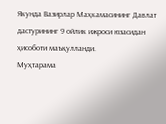Якунда Вазирлар Маҳкамасининг Давлат дастурининг 9 ойлик ижроси юзасидан ҳисоботи маъқулланди.
Муҳтарама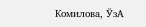Комилова, ЎзА